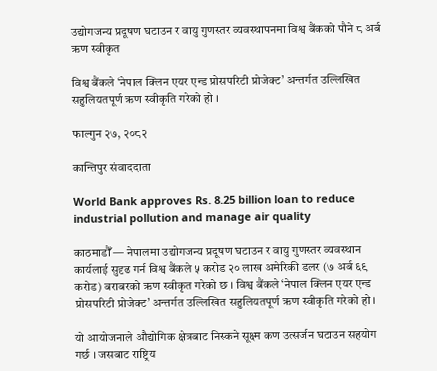उद्योगजन्य प्रदूषण घटाउन र वायु गुणस्तर व्यवस्थापनमा विश्व बैंकको पौने ८ अर्ब ऋण स्वीकृत

विश्व बैंकले ‘नेपाल क्लिन एयर एन्ड प्रोसपरिटी प्रोजेक्ट’ अन्तर्गत उल्लिखित सहुलियतपूर्ण ऋण स्वीकृति गरेको हो ।

फाल्गुन २७, २०८२

कान्तिपुर संवाददाता

World Bank approves Rs. 8.25 billion loan to reduce industrial pollution and manage air quality

काठमाडौँ — नेपालमा उद्योगजन्य प्रदूषण घटाउन र वायु गुणस्तर व्यवस्थान कार्यलाई सुदृढ गर्न विश्व बैंकले ५ करोड २० लाख अमेरिकी डलर (७ अर्ब ६९ करोड) बराबरको ऋण स्वीकृत गरेको छ । विश्व बैंकले ‘नेपाल क्लिन एयर एन्ड प्रोसपरिटी प्रोजेक्ट’ अन्तर्गत उल्लिखित सहुलियतपूर्ण ऋण स्वीकृति गरेको हो ।

यो आयोजनाले औद्योगिक क्षेत्रबाट निस्कने सूक्ष्म कण उत्सर्जन घटाउन सहयोग गर्छ । जसबाट राष्ट्रिय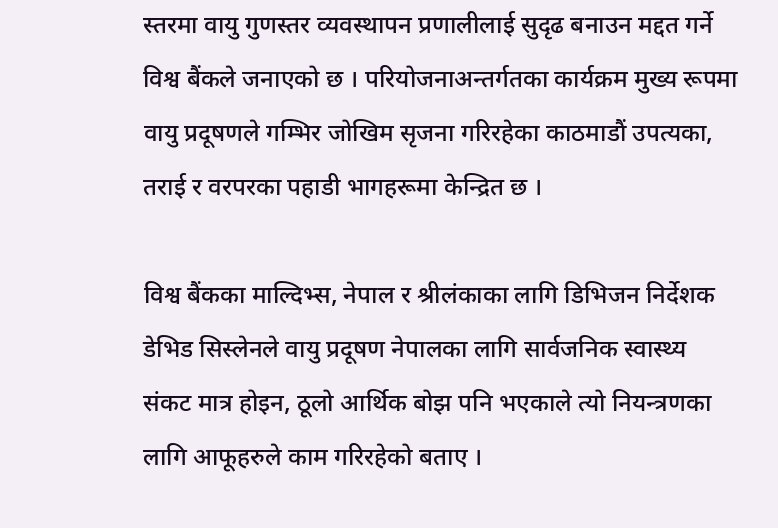स्तरमा वायु गुणस्तर व्यवस्थापन प्रणालीलाई सुदृढ बनाउन मद्दत गर्ने विश्व बैंकले जनाएको छ । परियोजनाअन्तर्गतका कार्यक्रम मुख्य रूपमा वायु प्रदूषणले गम्भिर जोखिम सृजना गरिरहेका काठमाडौं उपत्यका, तराई र वरपरका पहाडी भागहरूमा केन्द्रित छ ।

विश्व बैंकका माल्दिभ्स, नेपाल र श्रीलंकाका लागि डिभिजन निर्देशक डेभिड सिस्लेनले वायु प्रदूषण नेपालका लागि सार्वजनिक स्वास्थ्य संकट मात्र होइन, ठूलो आर्थिक बोझ पनि भएकाले त्यो नियन्त्रणका लागि आफूहरुले काम गरिरहेको बताए ।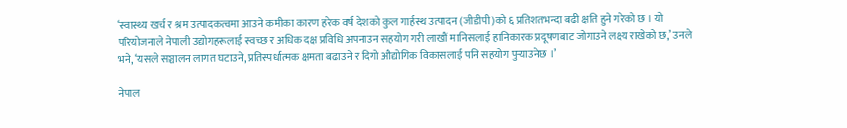‘स्वास्थ्य खर्च र श्रम उत्पादकत्वमा आउने कमीका कारण हरेक वर्ष देशको कुल गार्हस्थ उत्पादन (जीडीपी)को ६ प्रतिशतभन्दा बढी क्षति हुने गरेको छ । यो परियोजनाले नेपाली उद्योगहरूलाई स्वच्छ र अधिक दक्ष प्रविधि अपनाउन सहयोग गरी लाखौं मानिसलाई हानिकारक प्रदूषणबाट जोगाउने लक्ष्य राखेको छ,’ उनले भने, ‘यसले सञ्चालन लागत घटाउने, प्रतिस्पर्धात्मक क्षमता बढाउने र दिगो औद्योगिक विकासलाई पनि सहयोग पुर्‍याउनेछ ।’

नेपाल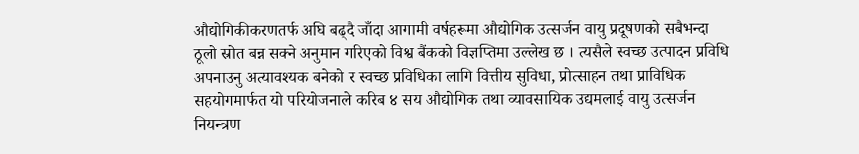औद्योगिकीकरणतर्फ अघि बढ्दै जाँदा आगामी वर्षहरूमा औद्योगिक उत्सर्जन वायु प्रदूषणको सबैभन्दा ठूलो स्रोत बन्न सक्ने अनुमान गरिएको विश्व बैंकको विज्ञप्तिमा उल्लेख छ । त्यसैले स्वच्छ उत्पादन प्रविधि अपनाउनु अत्यावश्यक बनेको र स्वच्छ प्रविधिका लागि वित्तीय सुविधा, प्रोत्साहन तथा प्राविधिक सहयोगमार्फत यो परियोजनाले करिब ४ सय औद्योगिक तथा व्यावसायिक उद्यमलाई वायु उत्सर्जन नियन्त्रण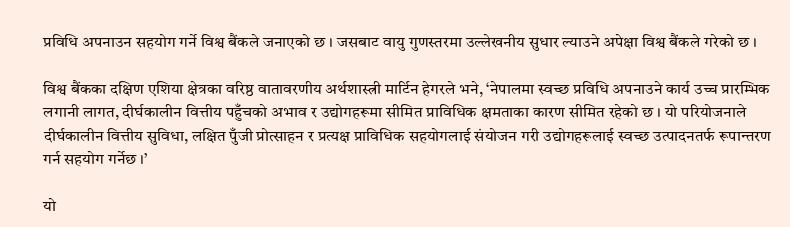प्रविधि अपनाउन सहयोग गर्ने विश्व बैंकले जनाएको छ । जसबाट वायु गुणस्तरमा उल्लेखनीय सुधार ल्याउने अपेक्षा विश्व बैंकले गरेको छ ।

विश्व बैंकका दक्षिण एशिया क्षेत्रका वरिष्ठ वातावरणीय अर्थशास्त्री मार्टिन हेगरले भने, ‘नेपालमा स्वच्छ प्रविधि अपनाउने कार्य उच्च प्रारम्भिक लगानी लागत, दीर्घकालीन वित्तीय पहुँचको अभाव र उद्योगहरूमा सीमित प्राविधिक क्षमताका कारण सीमित रहेको छ । यो परियोजनाले दीर्घकालीन वित्तीय सुविधा, लक्षित पुँजी प्रोत्साहन र प्रत्यक्ष प्राविधिक सहयोगलाई संयोजन गरी उद्योगहरूलाई स्वच्छ उत्पादनतर्फ रूपान्तरण गर्न सहयोग गर्नेछ ।’

यो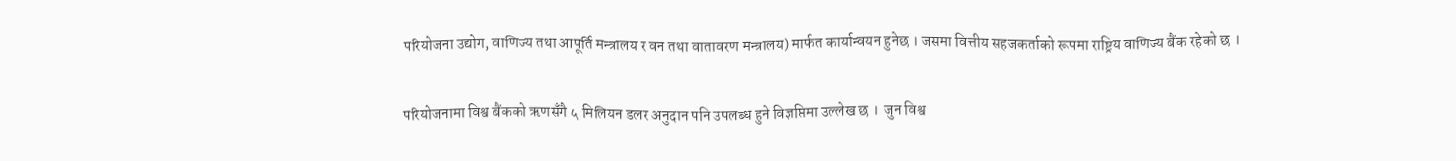परियोजना उद्योग, वाणिज्य तथा आपूर्ति मन्त्रालय र वन तथा वातावरण मन्त्रालय) मार्फत कार्यान्वयन हुनेछ । जसमा वित्तीय सहजकर्ताको रूपमा राष्ट्रिय वाणिज्य बैंक रहेको छ ।

परियोजनामा विश्व बैंकको ऋणसँगै ५ मिलियन डलर अनुदान पनि उपलब्ध हुने विज्ञप्तिमा उल्लेख छ ।  जुन विश्व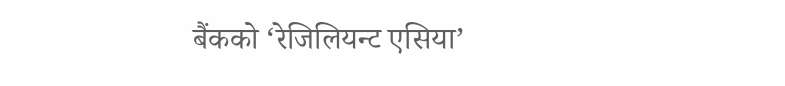बैंकको ‘रेजिलियन्ट एसिया’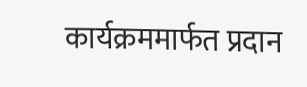कार्यक्रममार्फत प्रदान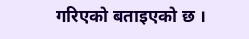गरिएको बताइएको छ ।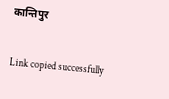कान्तिपुर

Link copied successfully